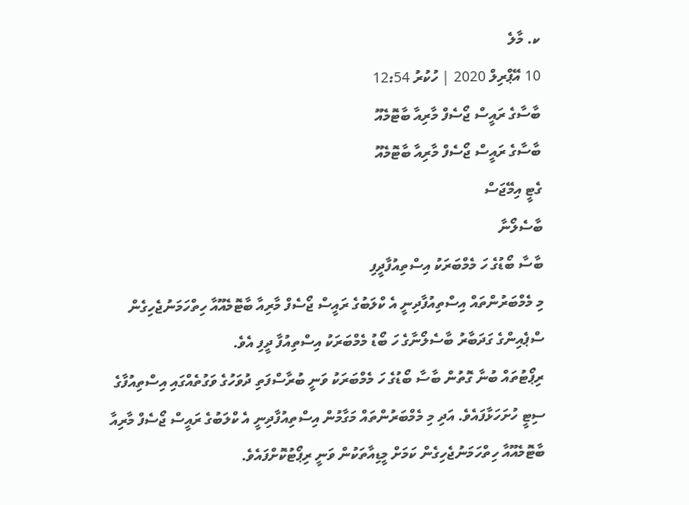ކ. މާލެ
10 އޭޕްރިލް 2020 | ހުކުރު 12:54
ބާސާގެ ރައީސް ޖޯސެފް މާރިއާ ބާޓޮމެއޫ
ބާސާގެ ރައީސް ޖޯސެފް މާރިއާ ބާޓޮމެއޫ
ގެޓީ އިމޭޖަސް
ބާސެލޯނާ
ބާސާ ބޯޑުގެ ހަ މެމްބަރަކު އިސްތިއުފާދީފި
މި މެމްބަރުންތައް އިސްތިއުފާދިނީ އެ ކްލަބުގެ ރައީސް ޖޯސެފް މާރިއާ ބާޓޮމެއޫއާ ހިތްހަމަނުޖެހިގެން
ސްޕެއިންގެ ގަދަބާރު ބާސެލޯނާގެ ހަ ބޯޑު މެމްބަރަކު އިސްތިއުފާ ދީފި އެވެ.
ރިޕޯޓުތައް ބުނާ ގޮތުން ބާސާ ބޯޑުގެ ހަ މެމްބަރަކު ވަނީ ބުރާސްފަތި ދުވަހުގެ ވަގުތެއްގައި އިސްތިއުފާގެ ސިޓީ ހުށަހަޅާފައެވެ. އަދި މި މެމްބަރުންތައް މަގާމުން އިސްތިއުފާދިނީ އެ ކްލަބުގެ ރައީސް ޖޯސެފް މާރިއާ ބާޓޮމެއޫއާ ހިތްހަމަނުޖެހިގެން ކަމަށް މީޑިއާތަކުން ވަނީ ރިޕޯޓުކޮށްފައެވެ.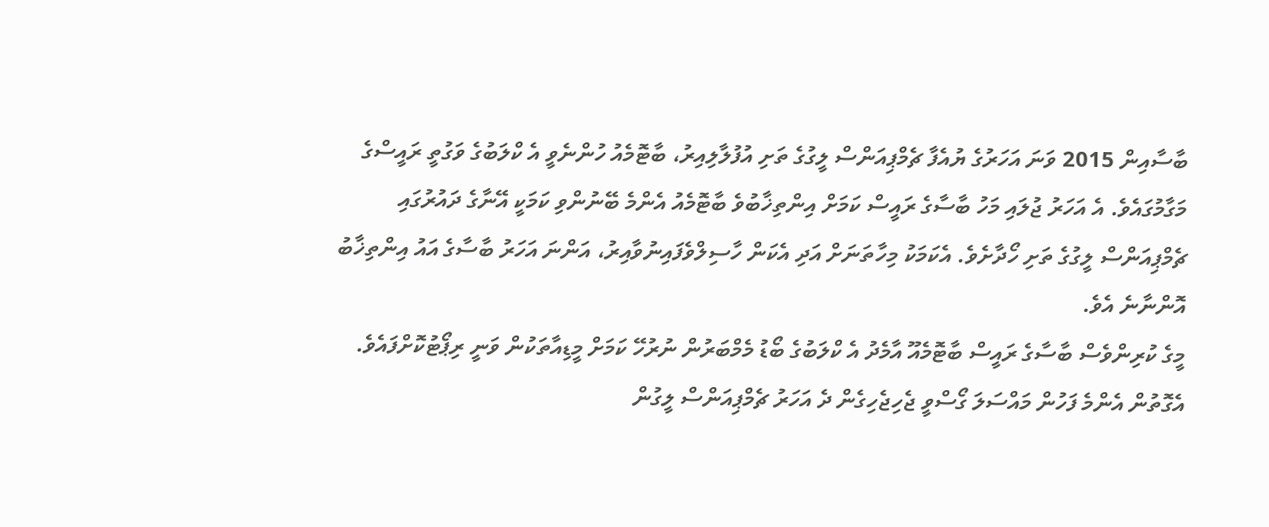ބާސާއިން 2015 ވަނަ އަހަރުގެ ޔުއެފާ ޗެމްޕިއަންސް ލީގުގެ ތަށި އުފުލާލިއިރު، ބާޓޮމެއު ހުންނެވީ އެ ކްލަބުގެ ވަގުތީ ރައީސްގެ މަގާމުގައެވެ. އެ އަހަރު ޖުލައި މަހު ބާސާގެ ރައީސް ކަމަށް އިންތިޚާބުވެ ބާޓޮމެއު އެންމެ ބޭނުންވި ކަމަކީ އޭނާގެ ދައުރުގައި ޗެމްޕިއަންސް ލީގުގެ ތަށި ހޯދާށެވެ. އެކަމަކު މިހާތަނަށް އަދި އެކަން ހާސިލްވެފައިނުވާއިރު، އަންނަ އަހަރު ބާސާގެ އައު އިންތިޚާބު އޮންނާނެ އެވެ.
މީގެ ކުރިންވެސް ބާސާގެ ރައީސް ބާޓޮމެއޫ އާމެދު އެ ކްލަބުގެ ބޯޑު މެމްބަރުން ނުރުހޭ ކަމަށް މީޑިއާތަކުން ވަނީ ރިޕޯޓުކޮށްފައެވެ. އެގޮތުން އެންމެ ފަހުން މައްސަލަ ގޯސްވީ ޖެހިޖެހިގެން ދެ އަހަރު ޗެމްޕިއަންސް ލީގުން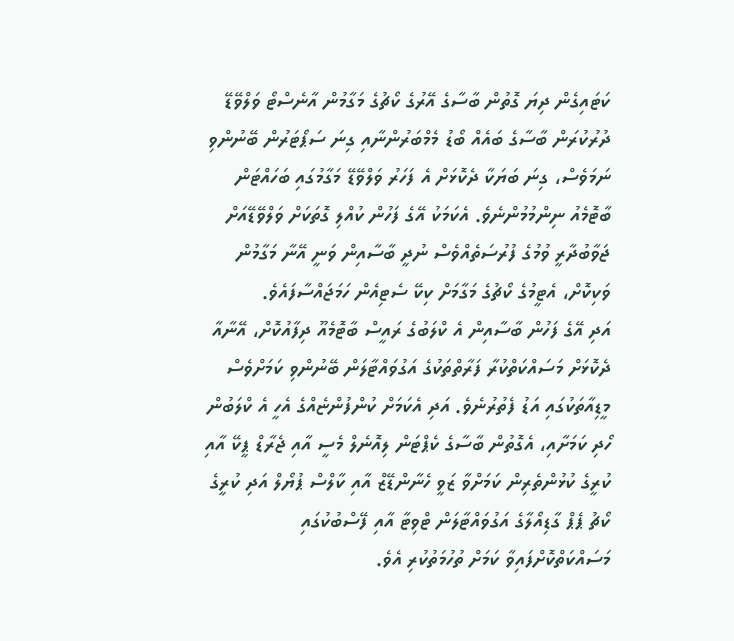ކަޓައިގެން ދިޔަ ގޮތުން ބާސާގެ އޭރުގެ ކޯޗުގެ މަގާމުން އާނެސްޓޯ ވަލްވޭޑޭ ދުރުކުރަން ބާސާގެ ބައެއް ބޯޑު މެމްބަރުންނާއި ގިނަ ސަޕޯޓަރުން ބޭނުންވި ނަމަވެސް، ގިނަ ބަޔަކާ ދެކޮޅަށް އެ ފަހަރު ވަލްވޭޑޭ މަގާމުގައި ބަހައްޓަން ބާޓޮމެއު ނިންމުމުންނެވެ. އެކަމަކު އޭގެ ފަހުން ކުއްލި ގޮތަކަށް ވަލްވޭޑޭއަށް ޖަވާބުދާރީ ވުމުގެ ފުރުސަތެއްވެސް ނުދީ ބާސާއިން ވަނީ އޭނާ މަގާމުން ވަކިކޮށް، އެޓީމުގެ ކޯޗުގެ މަގާމަށް ކިކޭ ސެޓިއެން ހަމަޖައްސާފައެވެ.
އަދި އޭގެ ފަހުން ބާސާއިން އެ ކްލަބުގެ ރައީސް ބާޓޮމެއޫ ދިފާއުކޮށް، އޭނާއާ ދެކޮޅަށް މަސައްކަތްކުރާ ފަރާތްތަކުގެ އަގުވައްޓާލަން ބޭނުންވި ކަމަށްވެސް މީޑިއާތަކުގައި އަޑު ފެތުރުނެވެ. އަދި އެކަމަށް ކުންފުންޏެއްގެ އެހީ އެ ކްލަބުން ހޯދި ކަމަށާއި، އެގޮތުން ބާސާގެ ކެޕްޓަން ލިއޮނެލް މެސީ އާއި ޖެރާޑް ޕީކޭ އާއި ކުރީގެ ކުޅުންތެރިން ކަމަށްވާ ޒަވީ ހެނާންޑޭޒް އާއި ކާލްސް ޕުޔޯލް އަދި ކުރީގެ ކޯޗު ޕެޕް ގާޑިއޯލާގެ އަގުވައްޓާލަން ޓްވިޓާ އާއި ފޭސްބުކުގައި މަސައްކަތްކޮށްފައިވާ ކަމަށް ތުހުމަތުކުރި އެވެ.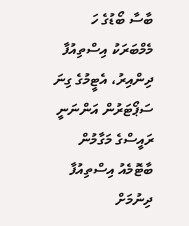ބާސާ ބޯޑުގެ ހަ މެމްބަރަކު އިސްތިއުފާ ދިންއިރު، އެޓީމުގެ ގިނަ ސަޕޯޓަރުން އަންނަނީ ރައީސްގެ މަގާމުން ބާޓޮމެއު އިސްތިއުފާ ދިނުމަށް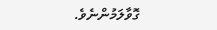ގޮވާލަމުންނެވެ.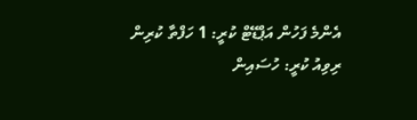އެންމެ ފަހުން އަޕްޑޭޓް ކުރީ: 1 ހަފްތާ ކުރިން
ރިވިއު ކުރީ: ހުސައިން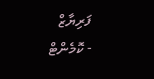ފަރިޔާޒް
- ކޮމެންޓް